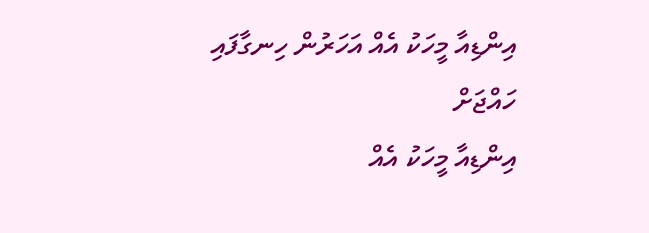އިންޑިއާ މީހަކު އެއް އަހަރުން ހިނގާފައި ހައްޖަށް
އިންޑިއާ މީހަކު އެއް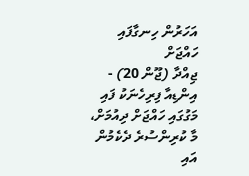އަހަރުން ހިނގާފައި ހައްޖަށް
ޖިއްދާ (ޖޫން 20) - އިންޑިއާ ފިރިހެނަކު ފައި މަގުގައި ހައްޖަށް ދިއުމަށް، މާ ކުރިންސުރެ ދެކެމުން އައި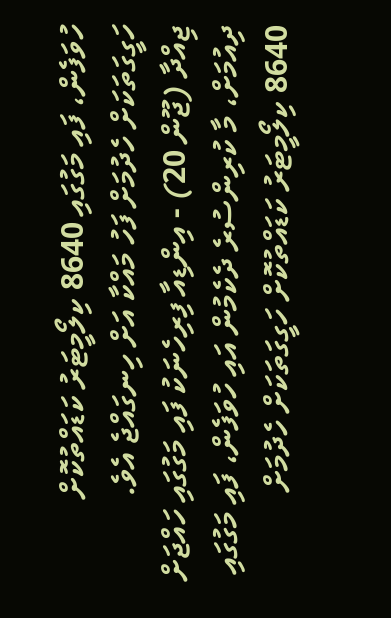ހުވަފެން، ފައި މަގުގައި 8640 ކިލޯމީޓަރު ކަޑައްތުކޮށް ހަގީގަތަކަށް ހެދުމަށް ފަހު މައްކާ އަށް ހިނގައްޖެ އެވެ.
ޖިއްދާ (ޖޫން 20) - އިންޑިއާ ފިރިހެނަކު ފައި މަގުގައި ހައްޖަށް ދިއުމަށް، މާ ކުރިންސުރެ ދެކެމުން އައި ހުވަފެން، ފައި މަގުގައި 8640 ކިލޯމީޓަރު ކަޑައްތުކޮށް ހަގީގަތަކަށް ހެދުމަށް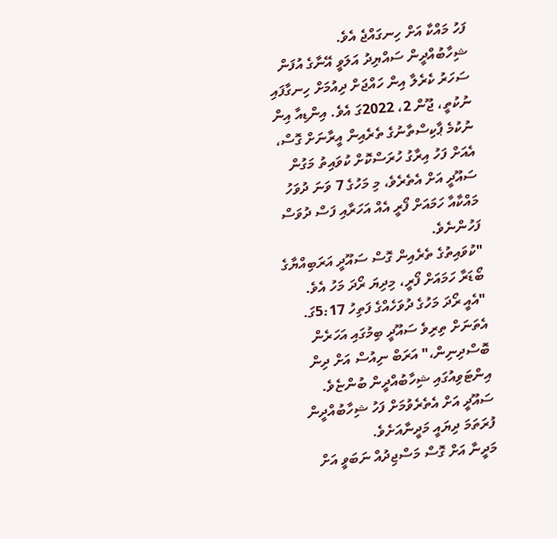ފަހު މައްކާ އަށް ހިނގައްޖެ އެވެ.
ޝިހާބުއްދީން ސައްޔިދު އަލަވީ އޭނާގެ އުފަން ސަހަރު ކެރެލާ އިން ހައްޖަށް ދިއުމަށް ހިނގާފައި ނުކުތީ، ޖޫން 2، 2022ގަ އެވެ. އިންޑިއާ އިން ނުކުމެ ޕާކިސްތާނުގެ ތެރެއިން އީރާނަށް ގޮސް، އެއަށް ފަހު އިރާގު ހުރަސްކޮށް ކުވައިތު މަގުން ސައޫދީ އަށް އެތެރެވެ، މި މަހުގެ 7 ވަނަ ދުވަހު މައްކާއާ ހަމައަށް ފޯރީ އެއް އަހަރާއި ފަސް ދުވަސް ފަހުންނެވެ.
"ކުވައިތުގެ ތެރެއިން ގޮސް ސައޫދީ އަރަބިއްޔާގެ ބޯޑަރާ ހަމައަށް ފޯރީ، މިދިޔަ ރޯދަ މަހު އެވެ.
"އެއީ ރޯދަ މަހުގެ ދުވަހެއްގެ ފަތިހު 5:17ގަ. އެތަނަށް ތިރިވެ ސައޫދީ ބިމުގައި އަހަރެން ބޮސްދިނިން،" އަރަބް ނިއުސް އަށް ދިން އިންޓަވިއުގައި ޝިހާބުއްދީން ބުންޏެވެ.
ސައޫދީ އަށް އެތެރެވުމަށް ފަހު ޝިހާބުއްދީން ފުރަތަމަ ދިޔައީ މަދީނާއަށެވެ.
މަދީނާ އަށް ގޮސް މަސްޖިދުއް ނަބަވީ އަށް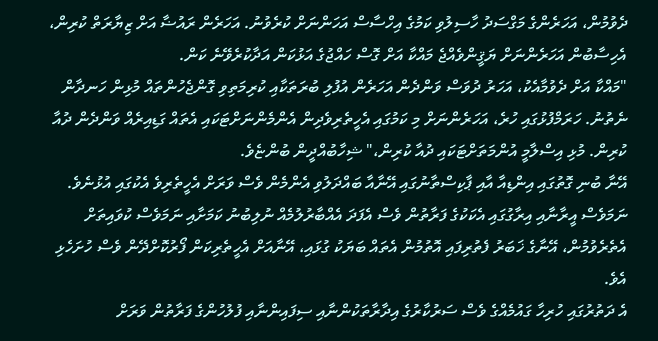ދެވުމުން، އަހަރެންގެ މަގްސަދު ހާސިލުވި ކަމުގެ އިހްސާސް އަހަންނަށް ކުރެވުނު. އަހަރެން ރައުޟާ އަށް ޒިޔާރަތް ކުރިން، އެހިސާބުން އަހަރެންނަށް ޔަޤީންވެއްޖެ މައްކާ އަށް ގޮސް ހައްޖުގެ އަޅުކަން އަދާކުރެވޭނެ ކަން.
"މައްކާ އަށް ދެވުމާއެކު، އަހަރު ދުވަސް ވަންދެން އަހަރެން އުފުލި ބުރަތަކާއި ކުރިމަތިވި ގޮންޖެހުންތައް މުޅިން ހަނދާން ނެތުނު. ހަރަމްފުޅުގައި ހުރެ، އަހަރެންނަށް މި ކަމުގައި އެހީތެރިވެދިން އެންމެންނަށްޓަކައި އެތައް ގަޑިއިރެއް ވަންދެން ދުއާ ކުރިން. މުޅި އިސްލާމީ އުންމަތަށްޓަކައި ދުއާ ކުރިން،" ޝިހާބުއްދީން ބުންޏެވެ.
އޭނާ ބުނި ގޮތުގައި އިންޑިއާ އާއި ޕާކިސްތާނުގައި އޭނާއާ ބައްދަލުވި އެންމެން ވެސް ވަރަށް އެހީތެރިވެ އެކުގައި އުޅުނެވެ. ނަމަވެސް އީރާނާއި އިރާގުގައި އެކަކުގެ ފަރާތުން ވެސް އެފަދަ އެއްބާރުލުމެއް ނުލިބުނު ކަމަށާއި ނަމަވެސް ކުވައިތަށް އެތެރެވުމުން، އޭނާގެ ޚަބަރު ފެތުރިފައި އޮތުމުން އެތައް ބަޔަކު ގުޅައި، އޭނާއަށް އެހީތެރިކަން ފޯރުކޮށްދޭން ވެސް ހުށަހެޅި އެވެ.
އެ ދަތުރުގައި ހުރިހާ ގައުމެއްގެ ވެސް ސަރުކާރުގެ އިދާރާތަކުންނާއި ސިފައިންނާއި ފުލުހުންގެ ފަރާތުން ވަރަށް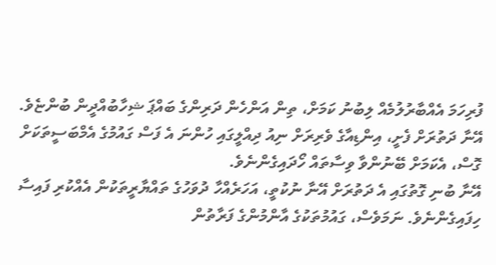ފުރިހަމަ އެއްބާރުލުމެއް ލިބުނު ކަމަށް، ތިން އަންހެން ދަރިންގެ ބައްޕަ ޝިހާބުއްދީން ބުންޏެވެ. އޭނާ ދަތުރަށް ފެށީ، އިންޑިއާގެ ވެރިރަށް ނިއު ދިއްލީގައި ހުންނަ އެ ފަސް ގައުމުގެ އެމްބަސީތަކަށް ގޮސް، އެކަމަށް ބޭނުންވާ ވިސާތައް ހޯދައިގެންނެވެ.
އޭނާ ބުނި ގޮތުގައި އެ ދަތުރަށް އޭނާ ނުކުތީ، އަހަރެއްހާ ދުވަހުގެ ތައްޔާރީތަކުން އެއްކުރި ފައިސާ ހިފައިގެންނެވެ. ނަމަވެސް، ގައުމުތަކުގެ އާންމުންގެ ފަރާތުން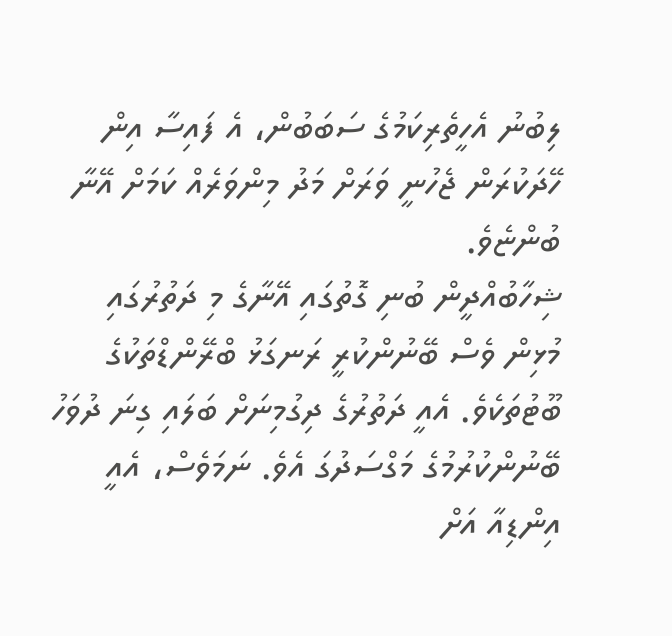ލިބުނު އެހީތެރިކަމުގެ ސަބަބުން، އެ ފައިސާ އިން ހޭދަކުރަން ޖެހުނީ ވަރަށް މަދު މިންވަރެއް ކަމަށް އޭނާ ބުންޏެވެ.
ޝިހާބުއްދީން ބުނި ގޮތުގައި އޭނާގެ މި ދަތުރުގައި މުޅިން ވެސް ބޭނުންކުރީ ރަނގަޅު ބްރޭންޑްތަކުގެ ބޫޓުތަކެވެ. އެއީ ދަތުރުގެ ދިގުމިނަށް ބަލައި ގިނަ ދުވަހު ބޭނުންކުރުމުގެ މަގްސަދުގަ އެވެ. ނަމަވެސް، އެއީ އިންޑިއާ އަށް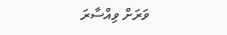ވަރަށް ވިއްސާރަ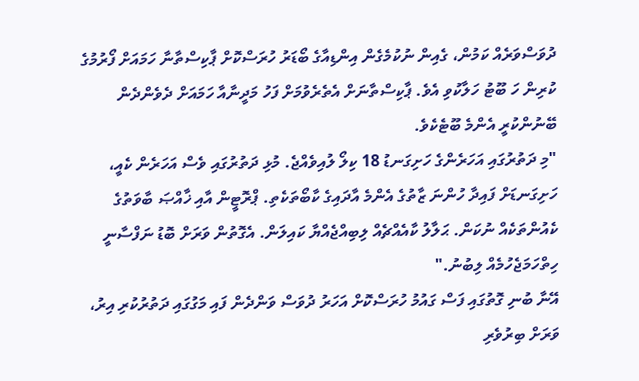ދުވަސްވަރެއް ކަމުން، ގެއިން ނުކުމެގެން އިންޑިއާގެ ބޯޑަރު ހުރަސްކޮށް ޕާކިސްތާނާ ހަމައަށް ފޯރުމުގެ ކުރިން ހަ ބޫޓު ހަލާކުވި އެވެ. ޕާކިސްތާނަށް އެތެރެވުމަށް ފަހު މަދީނާއާ ހަމައަށް ދެވެންދެން ބޭނުންކުރީ އެންމެ ބޫޓެކެވެ.
"މި ދަތުރުގައި އަހަރެންގެ ހަށިގަނޑު 18 ކިލޯ ލުއިވެއްޖެ. މުޅި ދަތުރުގައި ވެސް އަހަރެން ކެއީ، ހަށިގަނޑަށް ފައިދާ ހުންނަ ޒާތުގެ އެންމެ އާދައިގެ ކާބޯތަކެތި. ޕްރޮޓީން އާއި ޚާއްޞަ ބާވަތުގެ ކެއުންތަކެއް ނުކަން. ޙަލާލު ކާއެއްޗެއް ލިބިއްޖެއްޔާ ކައިލަން. އެގޮތުން ވަރަށް ބޮޑު ނަފްސާނީ ހިތްހަމަޖެހުމެއް ލިބުނު."
އޭނާ ބުނި ގޮތުގައި ފަސް ގައުމު ހުރަސްކޮށް އަހަރު ދުވަސް ވަންދެން ފައި މަގުގައި ދަތުރުކުރި އިރު، ވަރަށް ބިރުވެރި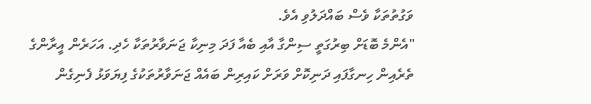ވަގުތުތަކާ ވެސް ބައްދަލުވި އެވެ.
"އެންމެ ބޮޑަށް ބިރުގަތީ ސިންގާ އާއި ބެއާ ފަދަ މިނިކާ ޖަނަވާރުތަކާ ހެދި. އަހަރެން އީރާންގެ ތެރެއިން ހިނގާފައި ދަނިކޮށް ވަރަށް ކައިރިން ބައެއް ޖަނަވާރުތަކުގެ ފިޔަވަޅު ފެނިގެން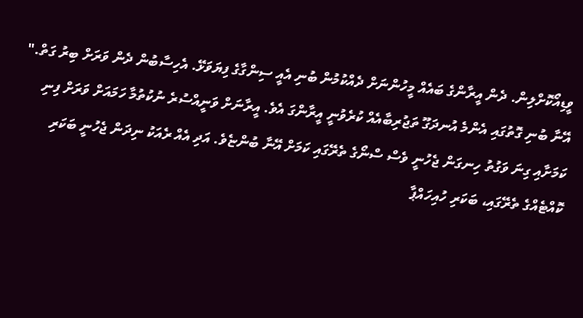ވީޑިއޯކޮށްލިން. ދެން އީރާންގެ ބައެއް މީހުންނަށް ދެއްކުމުން ބުނި އެއީ ސިންގާގެ ފިޔަވަޅޭ. އެހިސާބުން ދެން ވަރަށް ބިރު ގަތް."
އޭނާ ބުނި ގޮތުގައި އެންމެ އުނދަގޫ ތަޖުރިބާއެއް ކުރެވުނީ އީރާންގަ އެވެ. އީރާނަށް ވަނީއްސުރެ ނުކުތުމާ ހަމައަށް ވަރަށް ފިނި ކަމަށާއި ގިނަ ވަގުތު ހިނގަން ޖެހުނީ ވެސް ސްނޯގެ ތެރޭގައި ކަމަށް އޭނާ ބުންޏެވެ. އަދި އެއް ރެއަކު ނިދަން ޖެހުނީ ބަކަރި ކޮއްޓެއްގެ ތެރޭގައި، ބަކަރި ހުއިހައްޕާ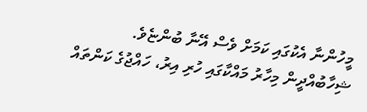މީހުންނާ އެކުގައި ކަމަށް ވެސް އޭނާ ބުންޏެވެ.
ޝިހާބުއްދީން މިހާރު މައްކާގައި ހުރި އިރު، ހައްޖުގެ ކަންތައް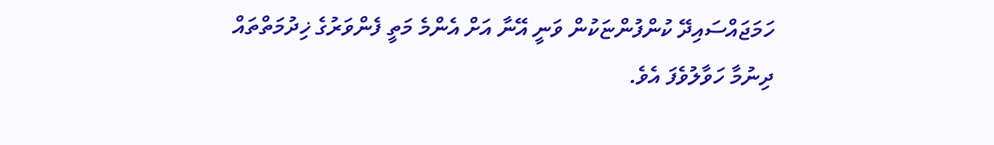ހަމަޖައްސައިދޭ ކުންފުންޏަކުން ވަނީ އޭނާ އަށް އެންމެ މަތީ ފެންވަރުގެ ޚިދުމަތްތައް ދިނުމާ ހަވާލުވެފަ އެވެ.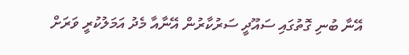އޭނާ ބުނި ގޮތުގައި ސައޫދީ ސަރުކާރުން އޭނާއާ މެދު އަމަލުކުރީ ވަރަށް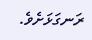ރަނގަޅަށެވެ.